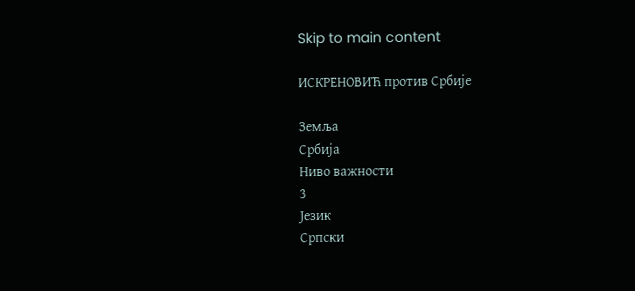Skip to main content

ИСКРЕНОВИЋ против Србије

Земља
Србија
Ниво важности
3
Језик
Српски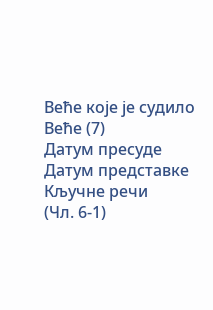Веће које је судило
Веће (7)
Датум пресуде
Датум представке
Кључне речи
(Чл. 6-1)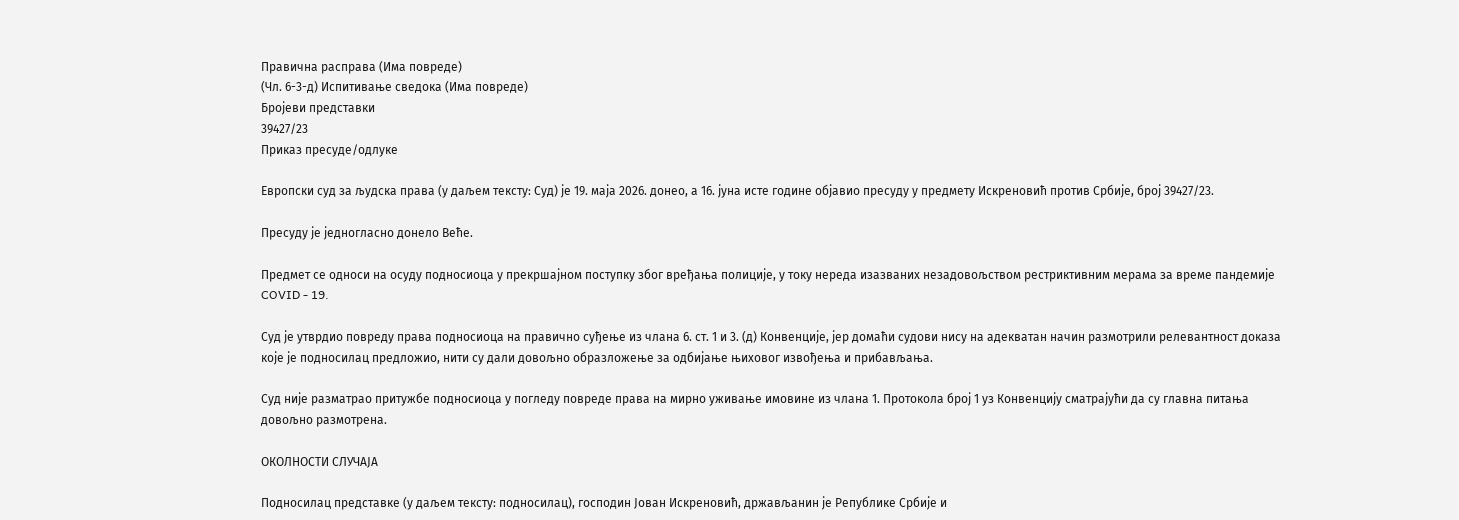Правична расправа (Има повреде)
(Чл. 6-3-д) Испитивање сведока (Има повреде)
Бројеви представки
39427/23
Приказ пресуде/одлуке

Европски суд за људска права (у даљем тексту: Суд) је 19. маја 2026. донео, а 16. јуна исте године објавио пресуду у предмету Искреновић против Србије, број 39427/23.

Пресуду је једногласно донело Веће.

Предмет се односи на осуду подносиоца у прекршајном поступку због вређања полиције, у току нереда изазваних незадовољством рестриктивним мерама за време пандемије COVID - 19.

Суд је утврдио повреду права подносиoца на правично суђење из члана 6. ст. 1 и 3. (д) Конвенције, јер домаћи судови нису на адекватан начин размотрили релевантност доказа које је подносилац предложио, нити су дали довољно образложење за одбијање њиховог извођења и прибављања.

Суд није разматрао притужбе подносиоца у погледу повреде права на мирно уживање имовине из члана 1. Протокола број 1 уз Конвенцију сматрајући да су главна питања довољно размотрена.

ОКОЛНОСТИ СЛУЧАЈА

Подносилац представке (у даљем тексту: подносилац), господин Јован Искреновић, држављанин је Републике Србије и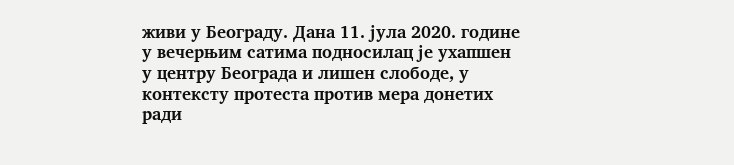живи у Београду. Дана 11. јула 2020. године у вечерњим сатима подносилац је ухапшен у центру Београда и лишен слободе, у контексту протеста против мера донетих ради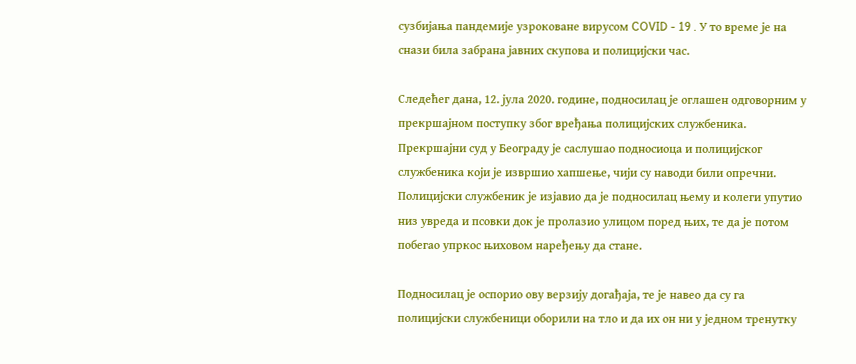сузбијања пандемије узроковане вирусом COVID - 19 . У то време је на снази била забрана јавних скупова и полицијски час.

Следећег дана, 12. јула 2020. године, подносилац је оглашен одговорним у прекршајном поступку због вређања полицијских службеника. Прекршајни суд у Београду је саслушао подносиоца и полицијског службеника који је извршио хапшење, чији су наводи били опречни. Полицијски службеник је изјавио да је подносилац њему и колеги упутио низ увреда и псовки док је пролазио улицом поред њих, те да је потом побегао упркос њиховом наређењу да стане.

Подносилац је оспорио ову верзију догађаја, те је навео да су га полицијски службеници оборили на тло и да их он ни у једном тренутку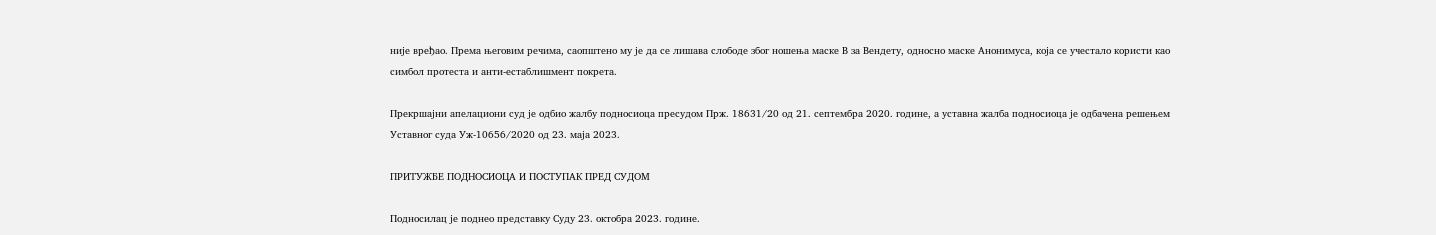није вређао. Према његовим речима, саопштено му је да се лишава слободе због ношења маске В за Вендету, односно маске Анонимуса, која се учестало користи као симбол протеста и анти-естаблишмент покрета.

Прекршајни апелациони суд је одбио жалбу подносиоца пресудом Прж. 18631/20 од 21. септембра 2020. године, а уставна жалба подносиоца је одбачена решењем Уставног суда Уж-10656/2020 од 23. маја 2023.

ПРИТУЖБЕ ПОДНОСИОЦА И ПОСТУПАК ПРЕД СУДОМ

Подносилац је поднео представку Суду 23. октобра 2023. године.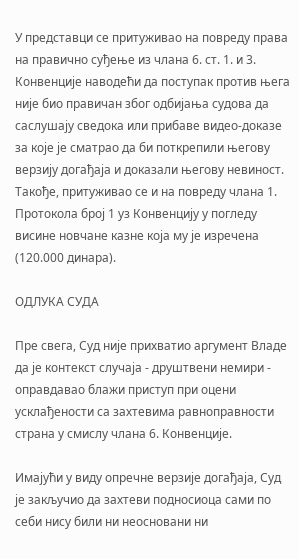У представци се притуживао на повреду права на правично суђење из члана 6. ст. 1. и 3. Конвенције наводећи да поступак против њега није био правичан због одбијања судова да саслушају сведока или прибаве видео-доказе за које је сматрао да би поткрепили његову верзију догађаја и доказали његову невиност. Такође, притуживао се и на повреду члана 1. Протокола број 1 уз Конвенцију у погледу висине новчане казне која му је изречена (120.000 динара).

ОДЛУКА СУДА

Пре свега, Суд није прихватио аргумент Владе да је контекст случаја - друштвени немири - оправдавао блажи приступ при оцени усклађености са захтевима равноправности страна у смислу члана 6. Конвенције.

Имајући у виду опречне верзије догађаја, Суд је закључио да захтеви подносиоца сами по себи нису били ни неосновани ни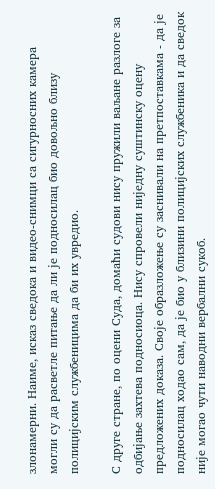злонамерни. Наиме, исказ сведока и видео-снимци са сигурносних камера могли су да расветле питање да ли је подносилац био довољно близу полицијским службеницима да би их увредио.

С друге стране, по оцени Суда, домаћи судови нису пружили ваљане разлоге за одбијање захтева подносиоца. Нису спровели ниједну суштинску оцену предложених доказа. Своје образложење су заснивали на претпоставкама - да је подносилац ходао сам, да је био у близини полицијских службеника и да сведок није могао чути наводни вербални сукоб.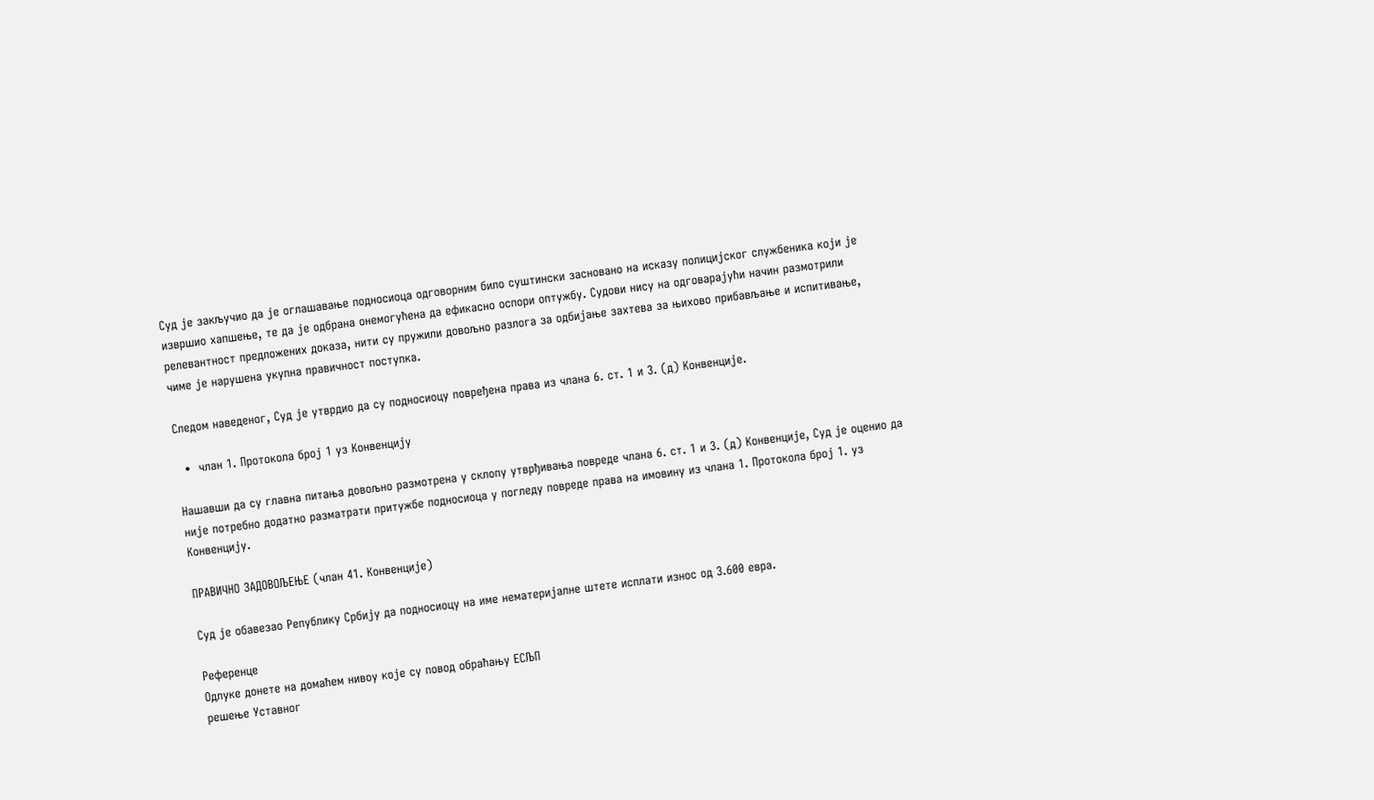Суд је закључио да је оглашавање подносиоца одговорним било суштински засновано на исказу полицијског службеника који је извршио хапшење, те да је одбрана онемогућена да ефикасно оспори оптужбу. Судови нису на одговарајући начин размотрили релевантност предложених доказа, нити су пружили довољно разлога за одбијање захтева за њихово прибављање и испитивање, чиме је нарушена укупна правичност поступка.

Следом наведеног, Суд је утврдио да су подносиоцу повређена права из члана 6. ст. 1 и 3. (д) Конвенције.

  •  члан 1. Протокола број 1 уз Конвенцију

Нашавши да су главна питања довољно размотрена у склопу утврђивања повреде члана 6. ст. 1 и 3. (д) Конвенције, Суд је оценио да није потребно додатно разматрати притужбе подносиоца у погледу повреде права на имовину из члана 1. Протокола број 1. уз Конвенцију.

ПРАВИЧНО ЗАДОВОЉЕЊЕ (члан 41. Конвенције)

Суд је обавезао Републику Србију да подносиоцу на име нематеријалне штете исплати износ од 3.600 евра.

Референце
Одлуке донете на домаћем нивоу које су повод обраћању ЕСЉП
решење Уставног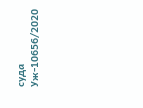суда Уж-10656/2020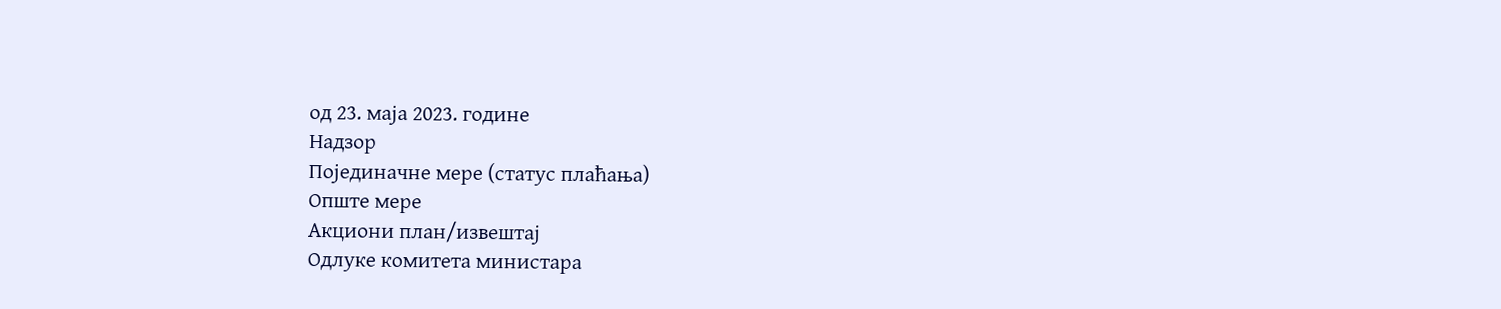од 23. маја 2023. године
Надзор
Појединачне мере (статус плаћања)
Опште мере
Акциони план/извештај
Одлуке комитета министара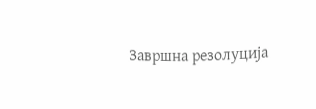Завршна резолуција